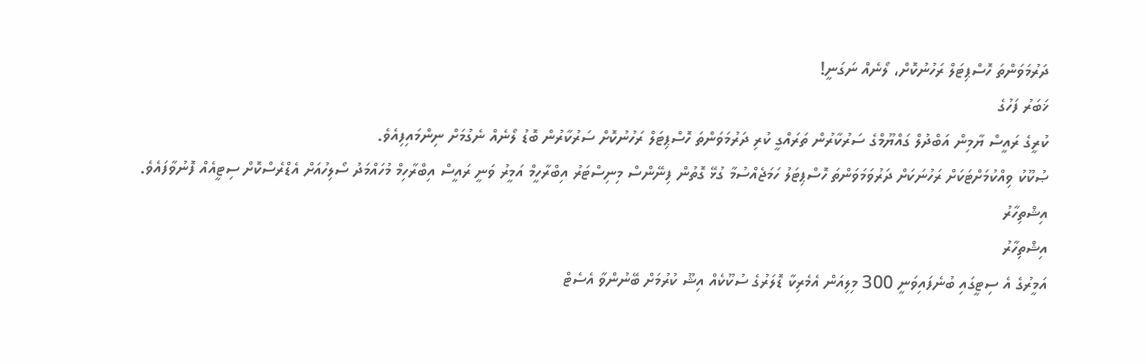ދަރުމަވަންތަ ހޮސްޕިޓަލް ރަހުނުކޮށް، ލޯނެއް ނަގަނީ!
ޚަބަރު ފަހުގެ
ކުރީގެ ރައީސް ޔާމިން އަބްދުލް ގައްޔޫމްގެ ސަރުކާރުން ތަރައްގީ ކުރި ދަރުމަވަންތަ ހޮސްޕިޓަލް ރަހުނުކޮށް ސަރުކާރުން ބޮޑު ލޯނެއް ނެގުމަށް ނިންމައިފިއެވެ.
ޞުކޫކު ވިއްކުމަށްޓަކަށް ރަހުނަކަށް ދަރުވަމަވަންތަ ހޮސްޕިޓަލު ހަމަޖެއްސުމާ ގުޅޭ ގޮތުން ފިނޭންސް މިނިސްޓަރު އިބްރާހީމް އަމީރު ވަނީ ރައީސް އިބްރާހިމް މުހައްމަދު ސޯލިހުއަށް އެޑްރެސްކޮށް ސިޓީއެއް ފޮނުވާފައެވެ.
އިޝްތިހާރު
އިޝްތިހާރު
އަމީރުގެ އެ ސިޓީގައި ބުނެފައިވަނީ 300 މިލިއަން އެމެރިކާ ޑޮލަރުގެ ސުކޫކެއް އިޝޫ ކުރުމަށް ބޭނުންވާ އެސެޓް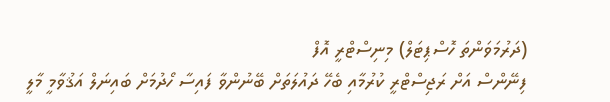(ދަރުމަވަންތަ ހޮސްޕިޓަލް) މިނިސްޓްރީ އޮފް
ފިނޭންސް އަށް ރަޖިސްޓްރީ ކުރުމާއި ބެހޭ ދައުލަތަށް ބޭނުންވާ ފައިސާ ހޯދުމަށް ބައިނަލް އަޤުވާމީ މާލީ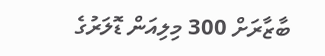ބާޒާރަށް 300 މިލިއަން ޑޮލަރުގެ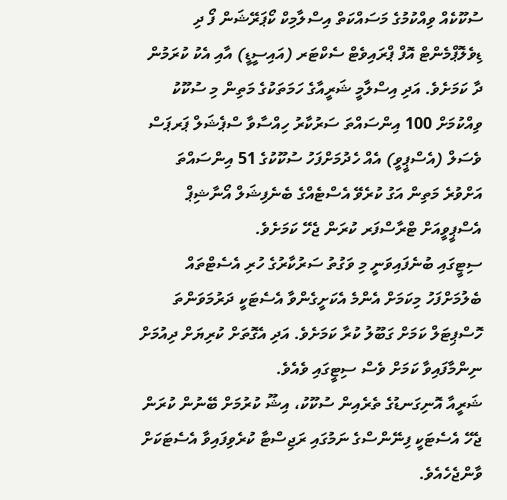ސުކޫކެއް ވިއްކުމުގެ މަސައްކަތް އިސްލާމިކް ކޯޕަރޭޝަން ފޯ ދި ޑިވެލޮޕްމެންޓް އޮފް ޕްރައިވެޓް ސެކްޓަރ (އައިސީޑީ) އާއި އެކު ކުރަމުން ދާ ކަމަށެވެ. އަދި އިސްލާމީ ޝަރީއާގެ ހަމަތަކުގެ މަތިން މި ސުކޫކު ވިއްކުމަށް 100 އިންސައްތަ ސަރުކާރު ހިއްސާވާ ސްޕެޝަލް ޕަރޕަސް ވެސަލް (އެސްޕީވީ) އެއް ހެދުމަށްފަހު ސުކޫކުގެ 51 އިންސައްތަ އަށްވުރެ މަތިން އަގު ކުރެވޭ އެސްޓެއްގެ ބެނެފިޝަލް އޯނާޝިޕް އެސްޕީވީއަށް ޓްރާސްފަރ ކުރަން ޖެހޭ ކަމަށެވެ.
ސިޓީގައި ބުނެފައިވަނީ މި ވަގުތު ސަރުކާރުގެ ހުރި އެސެޓްތައް ބެލުމަށްފަހު މިކަމަށް އެންމެ އެކަށީގެންވާ އެސެޓަކީ ދަރުމަވަންތަ ހޮސްޕިޓަލް ކަމަށް ގަބޫލު ކުރާ ކަމަށެވެ. އަދި އެގޮތަށް ކުރިޔަށް ދިއުމަށް ނިންމާފައިވާ ކަމަށް ވެސް ސިޓީގައި ވެއެވެ.
ޝަރީއާ އޮނިގަނޑުގެ ތެރެއިން ސުކޫކު، އިޝޫ ކުރުމަށް ބޭނުން ކުރަން ޖެހޭ އެސެޓަކީ ފިނޭންސްގެ ނަމުގައި ރަޖިސްޓާ ކުރެވިފައިވާ އެސެޓަކަށް ވާންޖެހެއެވެ.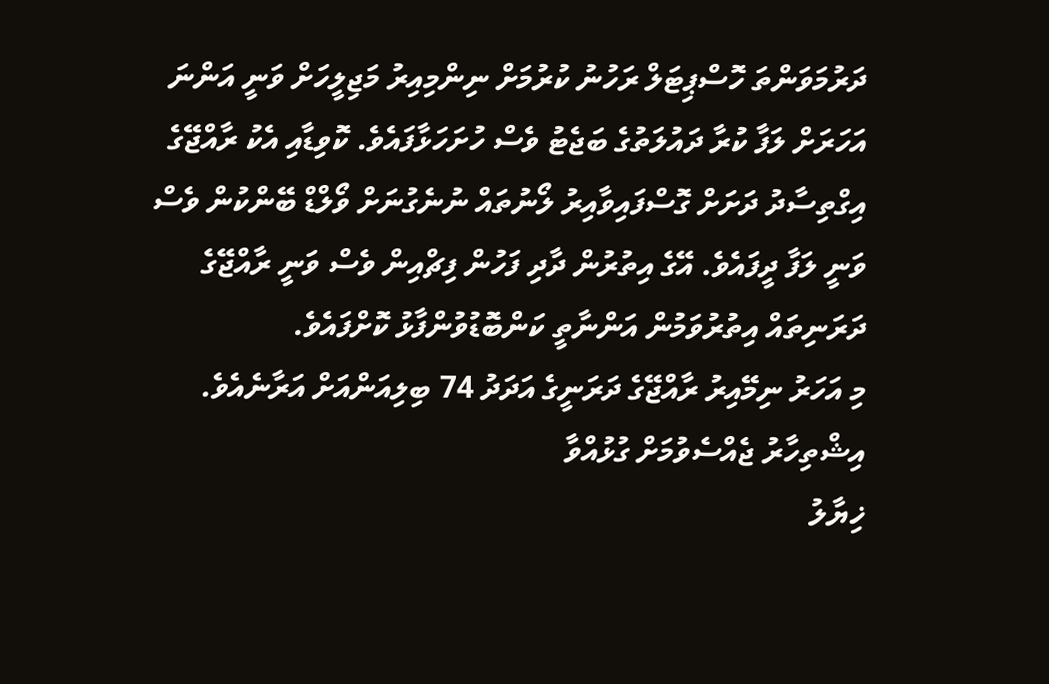ދަރުމަވަންތަ ހޮސްޕިޓަލް ރަހުނު ކުރުމަށް ނިންމިއިރު މަޖިލީހަށް ވަނީ އަންނަ އަހަރަށް ލަފާ ކުރާ ދައުލަތުގެ ބަޖެޓު ވެސް ހުށަހަޅާފައެވެ. ކޮވިޑާއި އެކު ރާއްޖޭގެ އިގްތިސާދު ދަށަށް ގޮސްފައިވާއިރު ލޯނުތައް ނުނެގުނަށް ވޯލްޑް ބޭންކުން ވެސް ވަނީ ލަފާ ދީފައެވެ. އޭގެ އިތުރުން ދާދި ފަހުން ފިޗްއިން ވެސް ވަނީ ރާއްޖޭގެ ދަރަނިތައް އިތުރުވަމުން އަންނާތީ ކަންބޮޑުވުންފާޅު ކޮށްފައެވެ.
މި އަހަރު ނިމޭއިރު ރާއްޖޭގެ ދަރަނީގެ އަދަދު 74 ބިލިއަންއަށް އަރާނެއެވެ.
އިޝްތިހާރު ޖެއްސެވުމަށް ގުޅުއްވާ
ޚިޔާލު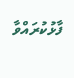ފާޅުކުރައްވާ